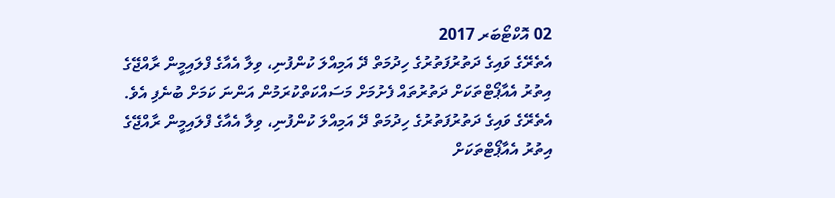02 އޮކްޓޯބަރ 2017
އެތެރޭގެ ވައިގެ ދަތުރުފަތުރުގެ ހިދުމަތް ދޭ އަމިއްލަ ކުންފުނި، ވިލާ އެއާގެ ފްލައިމީން ރާއްޖޭގެ އިތުރު އެއާޕޯޓްތަކަށް ދަތުރުތައް ފެށުމަށް މަސައްކަތްކުރަމުން އަންނަ ކަމަށް ބުނެފި އެވެ.
އެތެރޭގެ ވައިގެ ދަތުރުފަތުރުގެ ހިދުމަތް ދޭ އަމިއްލަ ކުންފުނި، ވިލާ އެއާގެ ފްލައިމީން ރާއްޖޭގެ އިތުރު އެއާޕޯޓްތަކަށް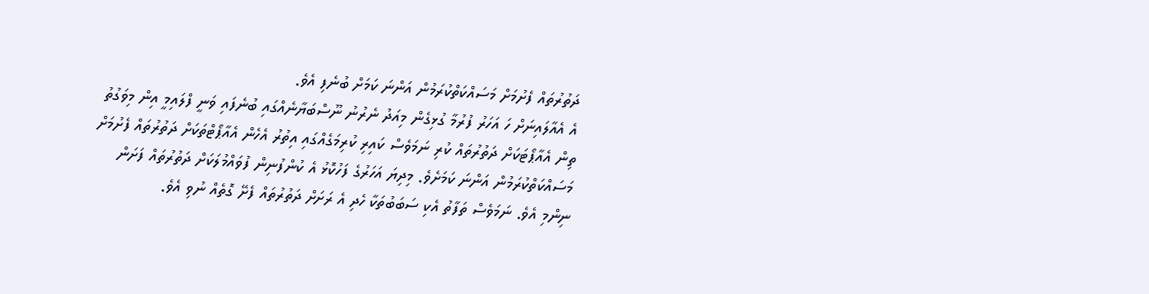ދަތުރުތައް ފެށުމަށް މަސައްކަތްކުރަމުން އަންނަ ކަމަށް ބުނެފި އެވެ.
އެ އެއާލައިނަށް ހަ އަހަރު ފުރުމާ ގުޅިގެން މިއަދު ނެރުނު ނޫސްބަޔާނެއްގައި ބުނެފައި ވަނީ ފްލައިމީ އިން މިވަގުތު ތިން އެއާޕޯޓަކަށް ދަތުރުތައް ކުރި ނަމަވެސް ކައިރި ކުރިމަގެއްގައި އިތުރު އެހެން އެއާޕޯޓްތަކަށް ދަތުރުތައް ފެށުމަށް މަސައްކަތްކުރަމުން އަންނަ ކަމަށެވެ. މިދިޔަ އަހަރުގެ ފަހުކޮޅު އެ ކުންފުނިން ފުވައްމުލަކަށް ދަތުރުތައް ފަށަން ނިންމި އެވެ. ނަމަވެސް ތަފާތު އެކި ސަބަބުތަކާ ހެދި އެ ރަށަށް ދަތުރުތައް ފެށޭ ގޮތެއް ނުވި އެވެ.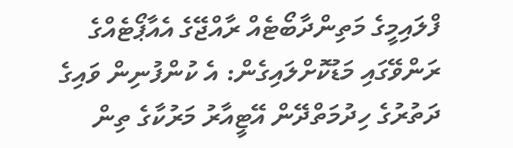ފްލައިމީގެ މަތިންދާބޯޓެއް ރާއްޖޭގެ އެއާޕޯޓެއްގެ ރަންވޭގައި މަޑުކޮށްލައިގެން: އެ ކުންފުނިން ވައިގެ ދަތުރުގެ ހިދުމަތްދޭން އޭޓީއާރު މަރުކާގެ ތިން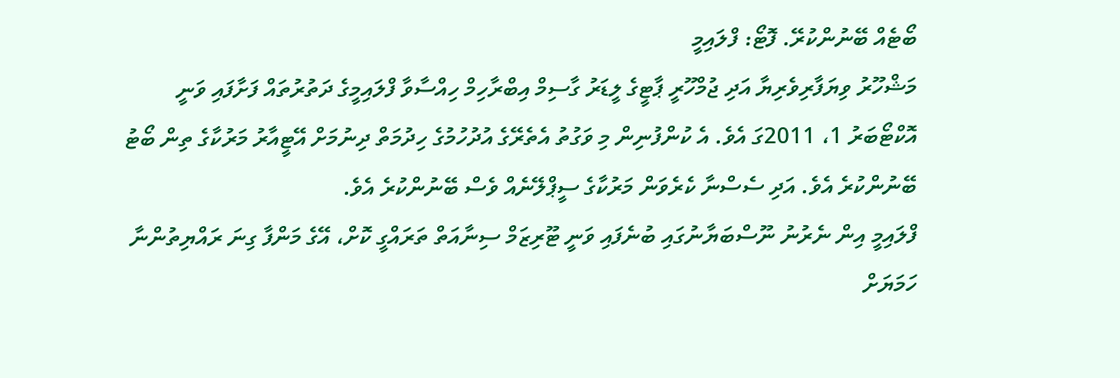ބޯޓެއް ބޭނުންކުރޭ. ފޮޓޯ: ފްލައިމީ
މަޝްހޫރު ވިޔަފާރިވެރިޔާ އަދި ޖުމްހޫރީ ޕާޓީގެ ލީޑަރު ގާސިމް އިބްރާހިމް ހިއްސާވާ ފްލައިމީގެ ދަތުރުތައް ފަށާފައި ވަނީ އޮކްޓޯބަރު 1، 2011ގަ އެވެ. އެ ކުންފުނިން މި ވަގުތު އެތެރޭގެ އުދުހުމުގެ ހިދުމަތް ދިނުމަށް އޭޓީއާރު މަރުކާގެ ތިން ބޯޓު ބޭނުންކުރެ އެވެ. އަދި ސެސްނާ ކެރެވަން މަރުކާގެ ސީޕްލޭނެއް ވެސް ބޭނުންކުރެ އެވެ.
ފްލައިމީ އިން ނެރުނު ނޫސްބަޔާނުގައި ބުނެފައި ވަނީ ޓޫރިޒަމް ސިނާއަތް ތަރައްގީ ކޮށް، އޭގެ މަންފާ ގިނަ ރައްޔިތުންނާ ހަމަޔަށް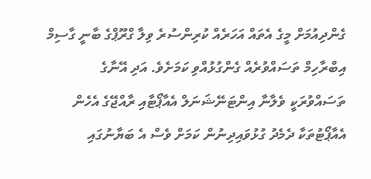ގެންދިއުމަށް މީގެ އެތައް އަހަރެއް ކުރިންސުރެ ވިލާ ގްރޫޕްގެ ބާނީ ގާސިމް އިބްރާހިމް ތަސައްވުރެއް ގެންގުޅުއްވި ކަމަށެވެ. އަދި އޭނާގެ ތަސައްވުރަކީ ވެލާނާ އިންޓަނޭޝަނަލް އެއާޕޯޓާއި ރާއްޖޭގެ އެހެން އެއާޕޯޓުތަކާ ދެމެދު ގުޅުވައިދިނުން ކަމަށް ވެސް އެ ބަޔާނުގައި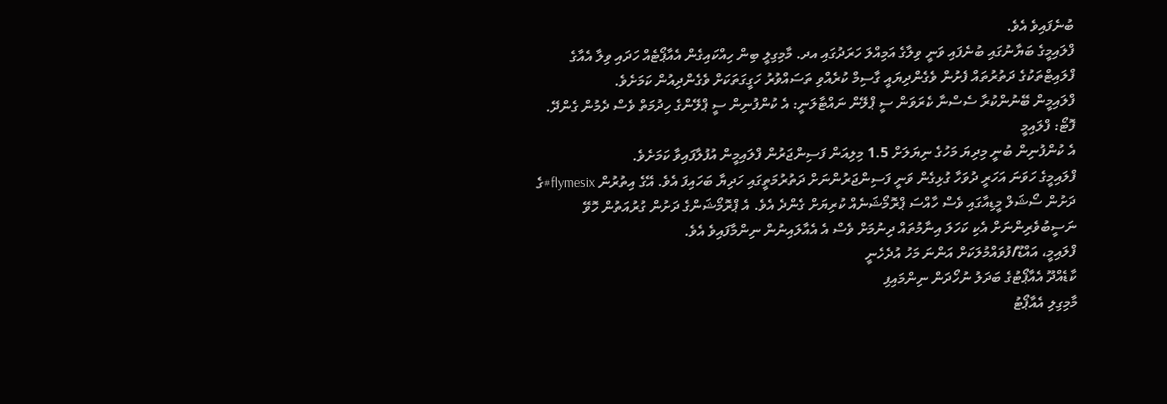ބުނެފައިވެ އެވެ.
ފްލައިމީގެ ބަޔާނުގައި ބުނެފައި ވަނީ ވިލާގެ އަމިއްލަ ހަރަދުގައި އދ. މާމިގިލީ ބިން ހިއްކައިގެން އެއާޕޯޓެއް ހަދައި ވިލާ އެއާގެ ފްލައިޓްތަކުގެ ދަތުރުތައް ފެށުން ވެގެންދިޔައީ ގާސިމް ކުރެއްވި ތަސައްވުރު ހަގީގަތަކަށް ވެގެންދިއުން ކަމަށެވެ.
ފްލައިމީން ބޭނުންކުރާ ސެސްނާ ކެރަވަން ސީ ޕްލޭން ނައްޓާލަނީ: އެ ކުންފުނިން ސީ ޕްލޭންގެ ހިދުމަތް ވެސް ދެމުން ގެންދޭ. ފޮޓޯ: ފްލައިމީ
އެ ކުންފުނިން ބުނީ މިދިޔަ މަހުގެ ނިޔަލަށް 1.5 މިލިއަން ފަސިންޖަރުން ފްލައިމީން އުފުލާފައިވާ ކަމަށެވެ.
ފްލައިމީގެ ހަވަނަ އަހަރީ ދުވަހާ ގުޅިގެން ވަނީ ފަސިންޖަރުންނަށް ދަތުރުމަތީގައި ހަދިޔާ ބަހައިފަ އެވެ. އޭގެ އިތުރުން flymesix#ގެ ދަށުން ސޯޝަލް މީޑިއާގައި ވެސް ހާއްސަ ޕްރޮމޯޝަނެއް ކުރިޔަށް ގެންދެ އެވެ. އެ ޕްރޮމޯޝަންގެ ދަށުން ގުރުއަތުން ހޮވޭ ނަސީބުވެރިންނަށް އެކި ކަހަލަ އިނާމުތައް ދިނުމަށް ވެސް އެ އެއާލައިނުން ނިންމާފައިވެ އެވެ.
ފްލައިމީ، އައްޑޫ/ފުވައްމުލަކަށް އަންނަ މަހު އުދެހެނީ
ކާޑެއްދޫ އެއާޕޯޓުގެ ބަދަލު ނުހޯދަން ނިންމައިފި
މާމިގިލި އެއާޕޯޓު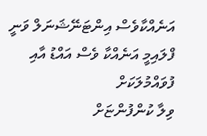އަނެއްކާވެސް އިންޓަނޭޝަނަލް ވަނީ
ފްލައިމީ އަނެއްކާ ވެސް އައްޑު އާއި ފުވައްމުލަކަށް
ވިލާ ކުންފުންޏަށް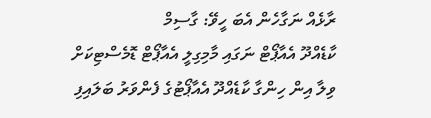ރާޅެއް ނަގާހެން އެބަ ހީވޭ: ގާސިމް
ކާޑެއްދޫ އެއާޕޯޓް ނަގައި މާމިގިލީ އެއާޕޯޓް ޑޮމެސްޓިކަށް
ވިލާ އިން ހިންގާ ކާޑެއްދޫ އެއާޕޯޓުގެ ފެންވަރު ބަލައިފި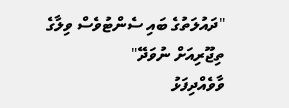"ދައުލަތުގެ ބައި ސެންޓުވެސް ވިލާގެ ތިޖޫރިއަށް ނުވަދޭ"
ވާވެއްދިފަޅު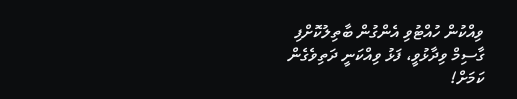ވިއްކުން ހުއްޓުވި އެންގުން ބާތިލުކޮށްފި
ގާސިމް ވިދާޅުވީ، ފަޅު ވިއްކަނީ ދަތިވެގެން ކަމަށް!